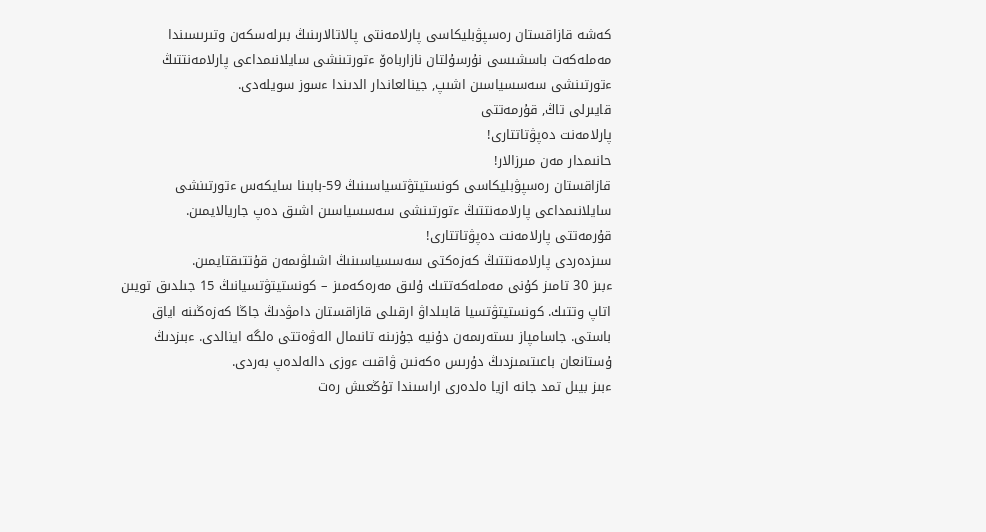كەشە قازاقستان رەسپۋبليكاسى پارلامەنتى پالاتالارىنىڭ بىرلەسكەن وتىرىسىندا مەملەكەت باسشىسى نۇرسۇلتان نازارباەۆ ءتورتىنشى سايلانىمداعى پارلامەنتتىڭ ءتورتىنشى سەسسياسىن اشىپ, جينالعاندار الدىندا ءسوز سويلەدى.
قايىرلى تاڭ, قۇرمەتتى
پارلامەنت دەپۋتاتتارى!
حانىمدار مەن مىرزالار!
قازاقستان رەسپۋبليكاسى كونستيتۋتسياسىنىڭ 59-بابىنا سايكەس ءتورتىنشى سايلانىمداعى پارلامەنتتىڭ ءتورتىنشى سەسسياسىن اشىق دەپ جاريالايمىن.
قۇرمەتتى پارلامەنت دەپۋتاتتارى!
سىزدەردى پارلامەنتتىڭ كەزەكتى سەسسياسىنىڭ اشىلۋىمەن قۇتتىقتايمىن.
ءبىز 30 تامىز كۇنى مەملەكەتتىك ۇلىق مەرەكەمىز – كونستيتۋتسيانىڭ 15 جىلدىق تويىن اتاپ وتتىك. كونستيتۋتسيا قابىلداۋ ارقىلى قازاقستان دامۋدىڭ جاڭا كەزەڭىنە اياق باستى. جاسامپاز ىستەرىمەن دۇنيە جۇزىنە تانىمال الەۋەتتى ەلگە اينالدى. ءبىزدىڭ ۇستانعان باعىتىمىزدىڭ دۇرىس ەكەنىن ۋاقىت ءوزى دالەلدەپ بەردى.
ءبىز بيىل تمد جانە ازيا ەلدەرى اراسىندا تۇڭعىش رەت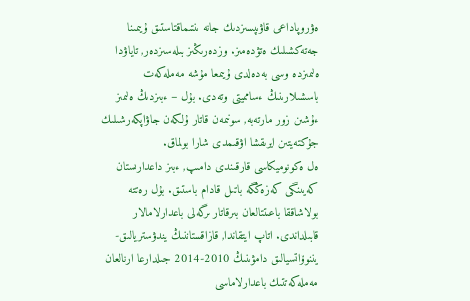ەۋروپاداعى قاۋىپسىزدىك جانە ىنتىماقتاستىق ۇيىمىنا جەتەكشىلىك ەتۋدەمىز. وزدەرىڭىز بىلەسىزدەر, تاياۋدا ەلىمىزدە وسى بەدەلدى ۇيىمعا مۇشە مەملەكەت باسشىلارىنىڭ ءسامميتى وتەدى. بۇل – ءبىزدىڭ ەلىمىز ءۇشىن زور مارتەبە, سونىمەن قاتار ۇلكەن جاۋاپكەرشىلىك جۇكتەيتىن ايرىقشا اۋقىمدى شارا بولماق.
ەل ەكونوميكاسى قارقىندى دامىپ, ءبىز داعدارىستان كەيىنگى كەزەڭگە باتىل قادام باستىق. بۇل رەتتە بولاشاققا باعىتتالعان بىرقاتار ىرگەلى باعدارلامالار قابىلداندى. اتاپ ايتقاندا, قازاقستاننىڭ يندۋستريالىق-يننوۆاتسيالىق دامۋىنىڭ 2010-2014 جىلدارعا ارنالعان مەملەكەتتىك باعدارلاماسى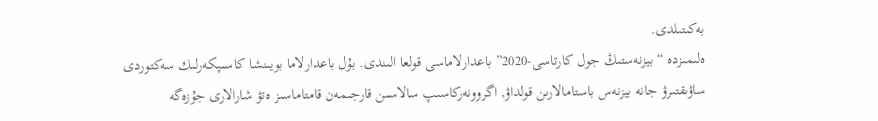بەكىتىلدى.
ەلىمىزدە “بيزنەستىڭ جول كارتاسى-2020” باعدارلاماسى قولعا الىندى. بۇل باعدارلاما بويىنشا كاسىپكەرلىك سەكتوردى ساۋىقتىرۋ جانە بيزنەس باستامالارىن قولداۋ, اگروونەركاسىپ سالاسىن قارجىمەن قامتاماسىز ەتۋ شارالارى جۇزەگە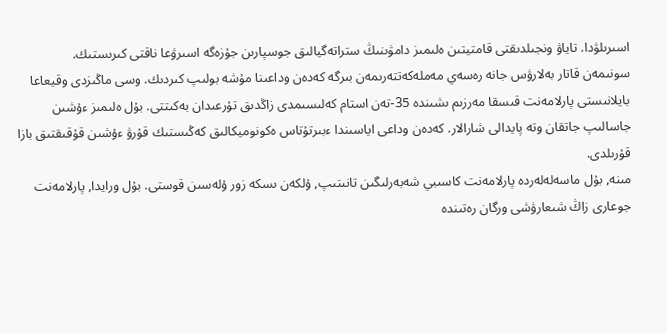اسىرىلۋدا. تاياۋ ونجىلدىقتى قامتيتىن ەلىمىز دامۋىنىڭ ستراتەگيالىق جوسپارىن جۇزەگە اسىرۋعا ناقتى كىرىستىك.
سونىمەن قاتار بەلارۋس جانە رەسەي مەملەكەتتەرىمەن بىرگە كەدەن وداعىنا مۇشە بولىپ كىردىك. وسى ماڭىزدى وقيعاعا بايلانىستى پارلامەنت قىسقا مەرزىم ىشىندە 35-تەن استام كەلىسىمدى زاڭدىق تۇرعىدان بەكىتتى. بۇل ەلىمىز ءۇشىن جاسالىپ جاتقان وتە پايدالى شارالار. كەدەن وداعى اياسىندا ءبىرتۇتاس ەكونوميكالىق كەڭىستىك قۇرۋ ءۇشىن قۇقىقتىق بازا قۇرىلدى.
مىنە, بۇل ماسەلەلەردە پارلامەنت كاسىبي شەبەرلىگىن تانىتىپ, ۇلكەن ىسكە زور ۇلەسىن قوستى. بۇل ورايدا, پارلامەنت جوعارى زاڭ شىعارۋشى ورگان رەتىندە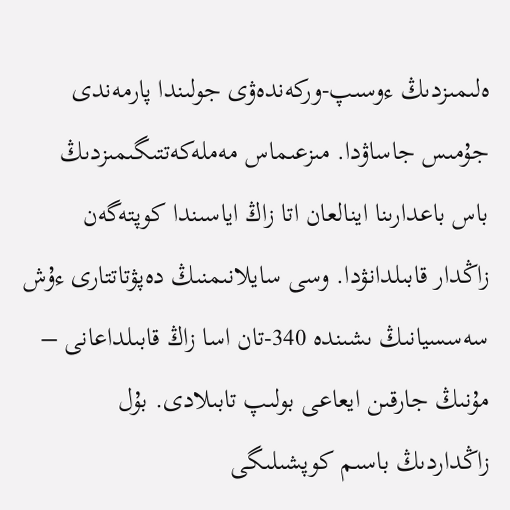ەلىمىزدىڭ ءوسىپ-وركەندەۋى جولىندا پارمەندى جۇمىس جاساۋدا. مىزعىماس مەملەكەتتىگىمىزدىڭ باس باعدارىنا اينالعان اتا زاڭ اياسىندا كوپتەگەن زاڭدار قابىلدانۋدا. وسى سايلانىمنىڭ دەپۋتاتتارى ءۇش سەسسيانىڭ ىشىندە 340-تان اسا زاڭ قابىلداعانى – مۇنىڭ جارقىن ايعاعى بولىپ تابىلادى. بۇل زاڭداردىڭ باسىم كوپشىلىگى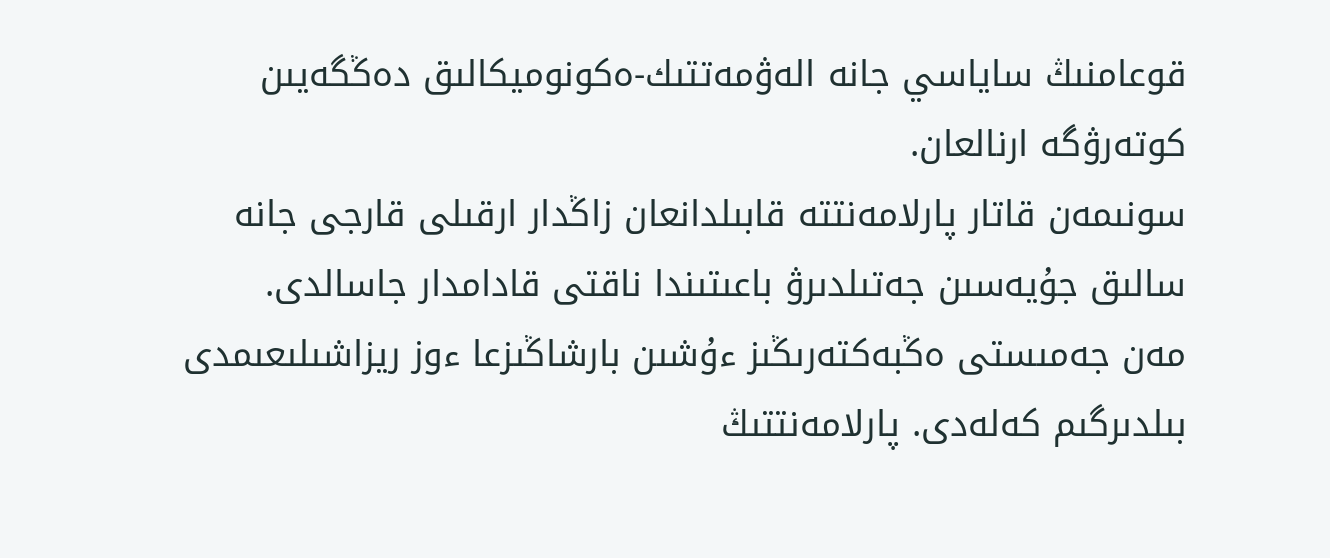قوعامنىڭ ساياسي جانە الەۋمەتتىك-ەكونوميكالىق دەڭگەيىن كوتەرۋگە ارنالعان.
سونىمەن قاتار پارلامەنتتە قابىلدانعان زاڭدار ارقىلى قارجى جانە سالىق جۇيەسىن جەتىلدىرۋ باعىتىندا ناقتى قادامدار جاسالدى.
مەن جەمىستى ەڭبەكتەرىڭىز ءۇشىن بارشاڭىزعا ءوز ريزاشىلىعىمدى بىلدىرگىم كەلەدى. پارلامەنتتىڭ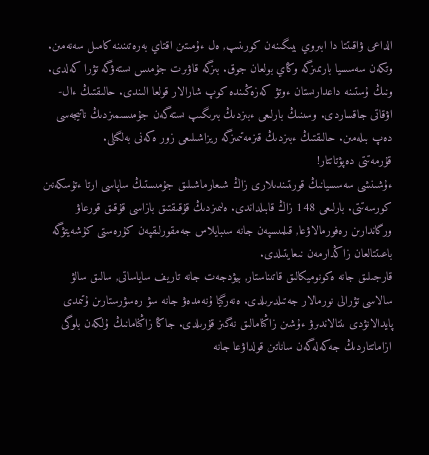الداعى ۋاقىتتا دا ابىروي بيىگىنەن كورىنىپ, ەل ءۇمىتىن اقتاي بەرەتىنىنە كامىل سەنەمىن.
وتكەن سەسسيا بارىمىزگە وڭاي بولعان جوق. بىزگە قاۋىرت جۇمىس ىستەۋگە تۋرا كەلدى. ونىڭ ۇستىنە داعدارىستان ءوتۋ كەزەڭىندە كوپ شارالار قولعا الىندى. حالىقتىڭ ءال-اۋقاتى جاقساردى. وسىنىڭ بارلىعى ءبىزدىڭ بىرىگىپ ىستەگەن جۇمىسىمىزدىڭ ناتيجەسى دەپ بىلەمىن. حالىقتىڭ ءبىزدىڭ قىزمەتىمىزگە ريزاشىلىعى زور ەكەنى بەلگىلى.
قۇرمەتتى دەپۋتاتتار!
ءۇشىنشى سەسسيانىڭ قورىتىندىلارى زاڭ شىعارماشىلىق جۇمىستىڭ ساپاسى ارتا ءتۇسكەنىن كورسەتتى. بارلىعى 148 زاڭ قابىلداندى. ەلىمىزدىڭ قۇقىقتىق بازاسى قۇقىق قورعاۋ ورگاندارىن رەفورمالاۋعا, قىلمىسپەن جانە سىبايلاس جەمقورلىقپەن كۇرەستى كۇشەيتۋگە باعىتتالعان زاڭدارمەن نىعايتىلدى.
قارجىلىق جانە ەكونوميكالىق قاتىناستار, بيۋدجەت جانە تاريف ساياساتى, سالىق سالۋ سالاسى تۋرالى نورمالار جەتىلدىرىلدى. ەنەرگيا ۇنەمدەۋ جانە سۋ رەسۋرستارىن ۇتىمدى پايدالانۋدى ىنتالاندىرۋ ءۇشىن زاڭنامالىق نەگىز قۇرىلدى. جاڭا زاڭنامانىڭ ۇلكەن بلوگى ازاماتتاردىڭ جەكەلەگەن ساناتىن قولداۋعا جانە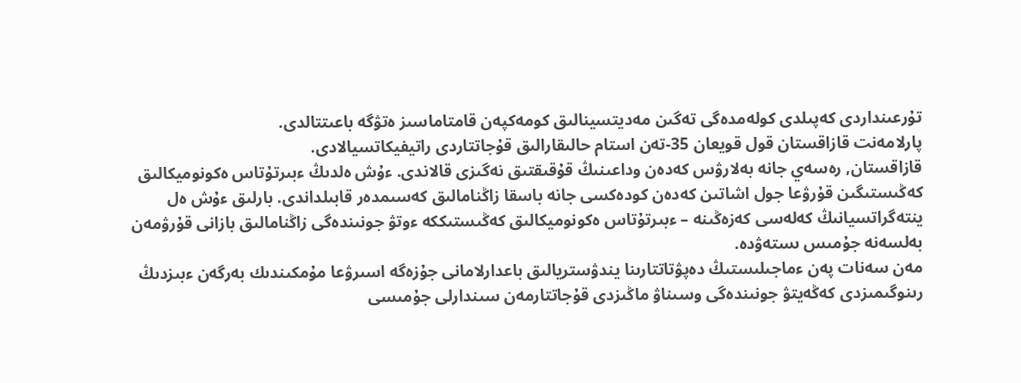تۇرعىنداردى كەپىلدى كولەمدەگى تەگىن مەديتسينالىق كومەكپەن قامتاماسىز ەتۋگە باعىتتالدى.
پارلامەنت قازاقستان قول قويعان 35-تەن استام حالىقارالىق قۇجاتتاردى راتيفيكاتسيالادى.
قازاقستان, رەسەي جانە بەلارۋس كەدەن وداعىنىڭ قۇقىقتىق نەگىزى قالاندى. ءۇش ەلدىڭ ءبىرتۇتاس ەكونوميكالىق كەڭىستىگىن قۇرۋعا جول اشاتىن كەدەن كودەكسى جانە باسقا زاڭنامالىق كەسىمدەر قابىلداندى. بارلىق ءۇش ەل ينتەگراتسيانىڭ كەلەسى كەزەڭىنە – ءبىرتۇتاس ەكونوميكالىق كەڭىستىككە ءوتۋ جونىندەگى زاڭنامالىق بازانى قۇرۋمەن بەلسەنە جۇمىس ىستەۋدە.
مەن سەنات پەن ءماجىلىستىڭ دەپۋتاتتارىنا يندۋستريالىق باعدارلامانى جۇزەگە اسىرۋعا مۇمكىندىك بەرگەن ءبىزدىڭ رىنوگىمىزدى كەڭەيتۋ جونىندەگى وسىناۋ ماڭىزدى قۇجاتتارمەن سىندارلى جۇمىسى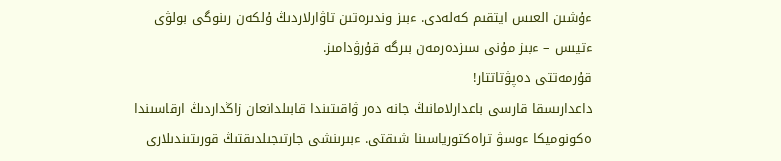ءۇشىن العىس ايتقىم كەلەدى. ءبىز وندىرەتىن تاۋارلاردىڭ ۇلكەن رىنوگى بولۋى ءتيىس – ءبىز مۇنى سىزدەرمەن بىرگە قۇرۋدامىز.
قۇرمەتتى دەپۋتاتتار!
داعدارىسقا قارسى باعدارلامانىڭ جانە دەر ۋاقىتىندا قابىلدانعان زاڭداردىڭ ارقاسىندا ەكونوميكا ءوسۋ تراەكتورياسىنا شىقتى. ءبىرىنشى جارتىجىلدىقتىڭ قورىتىندىلارى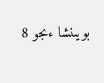بويىنشا ءىجو 8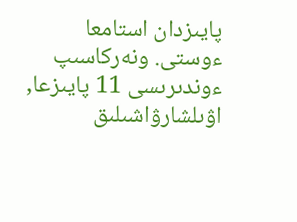پايىزدان استامعا ءوستى. ونەركاسىپ ءوندىرىسى 11 پايىزعا, اۋىلشارۋاشىلىق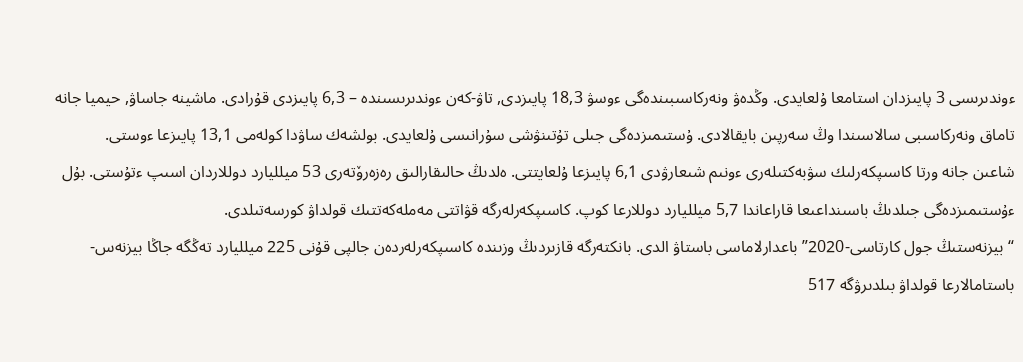ءوندىرىسى 3 پايىزدان استامعا ۇلعايدى. وڭدەۋ ونەركاسىبىندەگى ءوسۋ 18,3 پايىزدى, تاۋ-كەن ءوندىرىسىندە – 6,3 پايىزدى قۇرادى. ماشينە جاساۋ, حيميا جانە تاماق ونەركاسىبى سالاسىندا وڭ سەرپىن بايقالادى. ۇستىمىزدەگى جىلى تۇتىنۋشى سۇرانىسى ۇلعايدى. بولشەك ساۋدا كولەمى 13,1 پايىزعا ءوستى.
شاعىن جانە ورتا كاسىپكەرلىك سۋبەكتىلەرى ءونىم شىعارۋدى 6,1 پايىزعا ۇلعايتتى. ەلدىڭ حالىقارالىق رەزەرۆتەرى 53 ميلليارد دوللاردان اسىپ ءتۇستى. بۇل ءۇستىمىزدەگى جىلدىڭ باسىنداعىعا قاراعاندا 5,7 ميلليارد دوللارعا كوپ. كاسىپكەرلەرگە قۋاتتى مەملەكەتتىك قولداۋ كورسەتىلدى.
“بيزنەستىڭ جول كارتاسى-2020” باعدارلاماسى باستاۋ الدى. بانكتەرگە قازىردىڭ وزىندە كاسىپكەرلەردەن جالپى قۇنى 225 ميلليارد تەڭگە جاڭا بيزنەس-باستامالارعا قولداۋ بىلدىرۋگە 517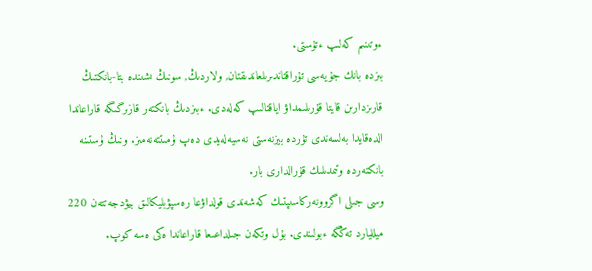ءوتىنىم كەلىپ ءتۇستى.
بىزدە بانك جۇيەسى تۇراقتاندىرىلعاندىقتان, ولاردىڭ, سونىڭ ىشىندە بتا-بانكتىڭ قارىزدارىن قايتا قۇرىلىمداۋ اياقتالىپ كەلەدى. ءبىزدىڭ بانكتەر قازىرگىگە قاراعاندا الدەقايدا بەلسەندى تۇردە بيزنەستى نەسيەلەيدى دەپ ۇمىتتەنەمىز. ونىڭ ۇستىنە بانكتەردە وتىمدىلىك قۇرالدارى بار.
وسى جىلى اگروونەركاسىپتىك كەشەندى قولداۋعا رەسپۋبليكالىق بيۋدجەتتەن 220 ميلليارد تەڭگە ءبولىندى. بۇل وتكەن جىلداعىعا قاراعاندا ەكى ەسە كوپ.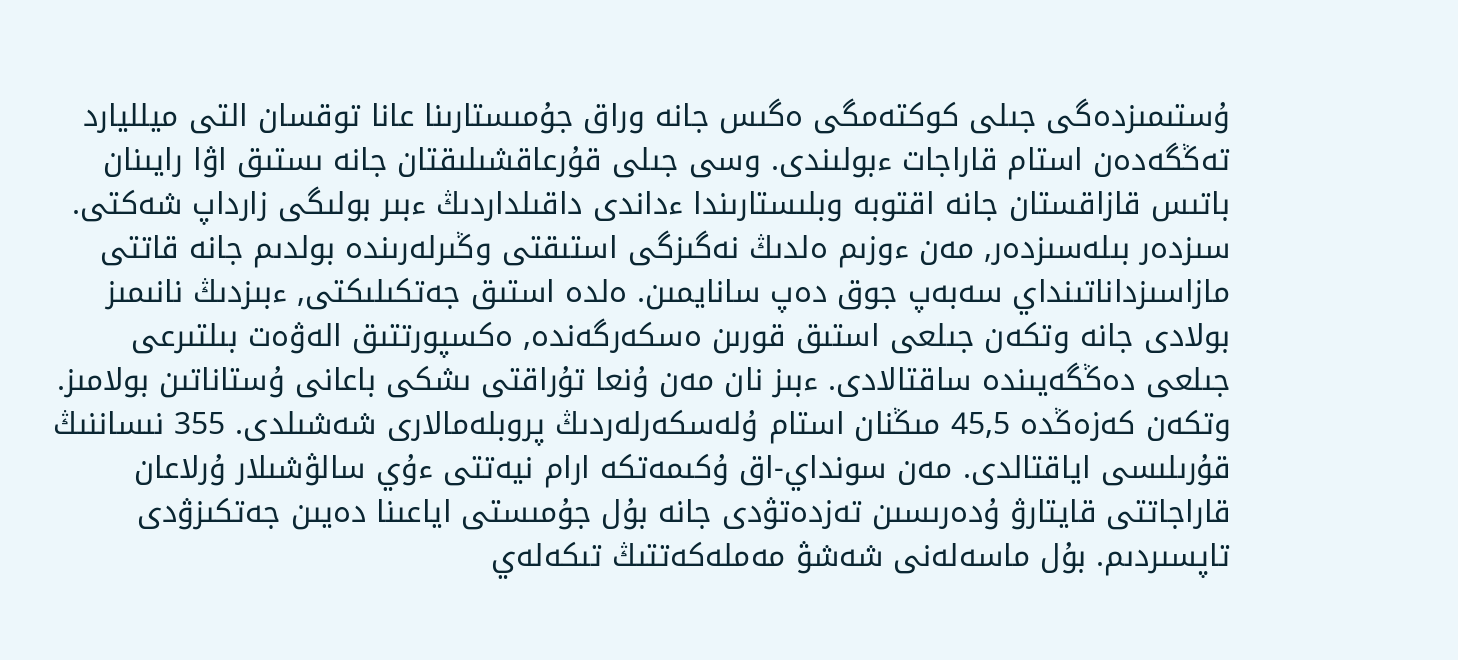ۇستىمىزدەگى جىلى كوكتەمگى ەگىس جانە وراق جۇمىستارىنا عانا توقسان التى ميلليارد تەڭگەدەن استام قاراجات ءبولىندى. وسى جىلى قۇرعاقشىلىقتان جانە ىستىق اۋا رايىنان باتىس قازاقستان جانە اقتوبە وبلىستارىندا ءداندى داقىلداردىڭ ءبىر بولىگى زارداپ شەكتى.
سىزدەر بىلەسىزدەر, مەن ءوزىم ەلدىڭ نەگىزگى استىقتى وڭىرلەرىندە بولدىم جانە قاتتى مازاسىزداناتىنداي سەبەپ جوق دەپ سانايمىن. ەلدە استىق جەتكىلىكتى, ءبىزدىڭ نانىمىز بولادى جانە وتكەن جىلعى استىق قورىن ەسكەرگەندە, ەكسپورتتىق الەۋەت بىلتىرعى جىلعى دەڭگەيىندە ساقتالادى. ءبىز نان مەن ۇنعا تۇراقتى ىشكى باعانى ۇستاناتىن بولامىز.
وتكەن كەزەڭدە 45,5 مىڭنان استام ۇلەسكەرلەردىڭ پروبلەمالارى شەشىلدى. 355 نىساننىڭ قۇرىلىسى اياقتالدى. مەن سونداي-اق ۇكىمەتكە ارام نيەتتى ءۇي سالۋشىلار ۇرلاعان قاراجاتتى قايتارۋ ۇدەرىسىن تەزدەتۋدى جانە بۇل جۇمىستى اياعىنا دەيىن جەتكىزۋدى تاپسىردىم. بۇل ماسەلەنى شەشۋ مەملەكەتتىڭ تىكەلەي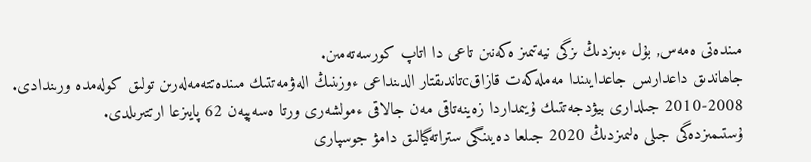مىندەتى ەمەس, بۇل ءبىزدىڭ ىزگى نيەتىمىز ەكەنىن تاعى دا اتاپ كورسەتەمىن.
جاھاندىق داعدارىس جاعدايىندا مەملەكەت قازاقcتاندىقتار الدىنداعى ءوزىنىڭ الەۋمەتتىك مىندەتتەمەلەرىن تولىق كولەمدە ورىندادى. 2008-2010 جىلدارى بيۋدجەتتىك ۇيىمداردا زەينەتاقى مەن جالاقى ءمولشەرى ورتا ەسەپپەن 62 پايىزعا ارتتىرىلدى.
ۇستىمىزدەگى جىلى ەلىمىزدىڭ 2020 جىلعا دەيىنگى ستراتەگيالىق دامۋ جوسپارى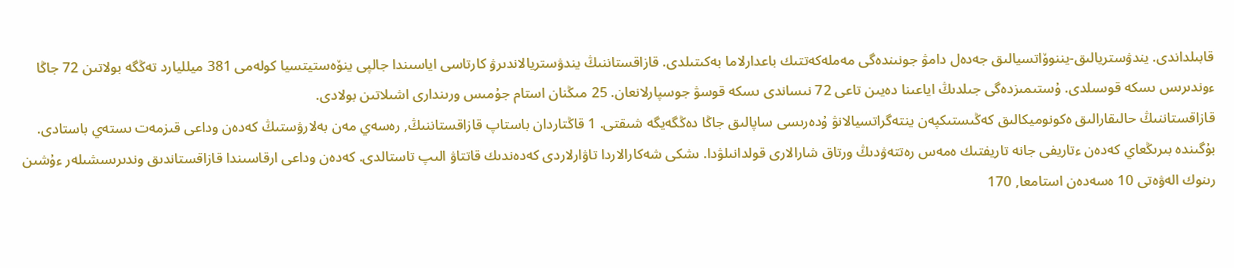قابىلداندى. يندۋستريالىق-يننوۆاتسيالىق جەدەل دامۋ جونىندەگى مەملەكەتتىك باعدارلاما بەكىتىلدى. قازاقستاننىڭ يندۋستريالاندىرۋ كارتاسى اياسىندا جالپى ينۆەستيتسيا كولەمى 381 ميلليارد تەڭگە بولاتىن 72 جاڭا ءوندىرىس ىسكە قوسىلدى. ۇستىمىزدەگى جىلدىڭ اياعىنا دەيىن تاعى 72 نىساندى ىسكە قوسۋ جوسپارلانعان. 25 مىڭنان استام جۇمىس ورىندارى اشىلاتىن بولادى.
قازاقستاننىڭ حالىقارالىق ەكونوميكالىق كەڭىستىكپەن ينتەگراتسيالانۋ ۇدەرىسى ساپالىق جاڭا دەڭگەيگە شىقتى. 1 قاڭتاردان باستاپ قازاقستاننىڭ, رەسەي مەن بەلارۋستىڭ كەدەن وداعى قىزمەت ىستەي باستادى. بۇگىندە بىرىڭعاي كەدەن ءتاريفى جانە تاريفتىك ەمەس رەتتەۋدىڭ ورتاق شارالارى قولدانىلۋدا. ىشكى شەكارالاردا تاۋارلاردى كەدەندىك قاتتاۋ الىپ تاستالدى. كەدەن وداعى ارقاسىندا قازاقستاندىق وندىرىسشىلەر ءۇشىن رىنوك الەۋەتى 10 ەسەدەن استامعا, 170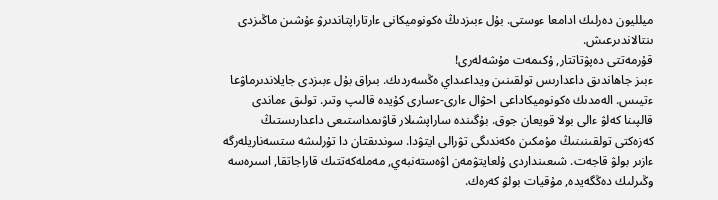ميلليون دەرلىك ادامعا ءوستى. بۇل ءبىزدىڭ ەكونوميكانى ءارتاراپتاندىرۋ ءۇشىن ماڭىزدى ىنتالاندىرعىش.
قۇرمەتتى دەپۋتاتتار, ۇكىمەت مۇشەلەرى!
ءبىز جاھاندىق داعدارىس تولقىنىن ويداعىداي ەڭسەردىك. بىراق بۇل ءبىزدى جايلاندىرماۋعا ءتيىس. الەمدىك ەكونوميكاداعى احۋال ءارى-ءسارى كۇيدە قالىپ وتىر. تولىق ءماندى قالپىنا كەلۋ ءالى بولا قويعان جوق. بۇگىندە ساراپشىلار قاۋىمداستىعى داعدارىستىڭ كەزەكتى تولقىنىنىڭ مۇمكىن ەكەندىگى تۋرالى ايتۋدا. سوندىقتان دا تۇرلىشە ستسەناريلەرگە ءازىر بولۋ قاجەت. شىعىنداردى ۇلعايتۋمەن اۋەستەنبەي, مەملەكەتتىك قاراجاتقا, اسىرەسە وڭىرلىك دەڭگەيدە, مۇقيات بولۋ كەرەك.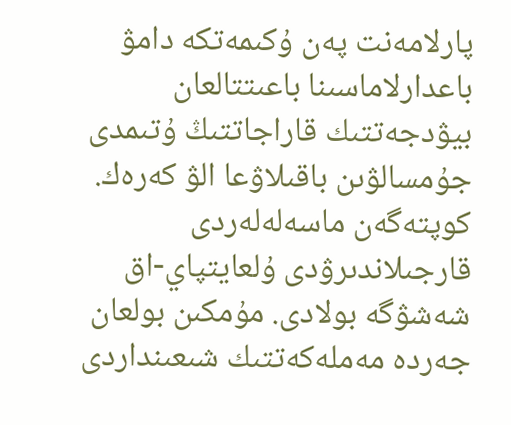پارلامەنت پەن ۇكىمەتكە دامۋ باعدارلاماسىنا باعىتتالعان بيۋدجەتتىك قاراجاتتىڭ ۇتىمدى جۇمسالۋىن باقىلاۋعا الۋ كەرەك. كوپتەگەن ماسەلەلەردى قارجىلاندىرۋدى ۇلعايتپاي-اق شەشۋگە بولادى. مۇمكىن بولعان جەردە مەملەكەتتىك شىعىنداردى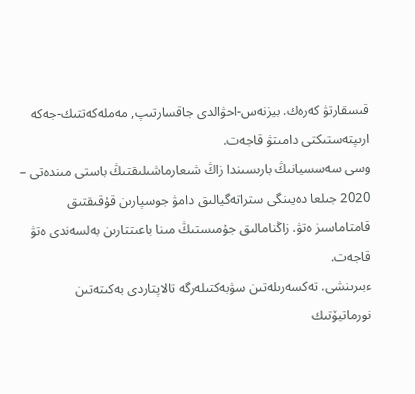قىسقارتۋ كەرەك. بيزنەس-احۋالدى جاقسارتىپ, مەملەكەتتىك-جەكە ارىپتەستىكتى دامىتۋ قاجەت.
وسى سەسسيانىڭ بارىسىندا زاڭ شىعارماشىلىقتىڭ باستى مىندەتى – 2020 جىلعا دەيىنگى ستراتەگيالىق دامۋ جوسپارىن قۇقىقتىق قامتاماسىز ەتۋ. زاڭنامالىق جۇمىستىڭ مىنا باعىتتارىن بەلسەندى ەتۋ قاجەت.
ءبىرىنشى. تەكسەرىلەتىن سۋبەكتىلەرگە تالاپتاردى بەكىتەتىن نورماتيۆتىك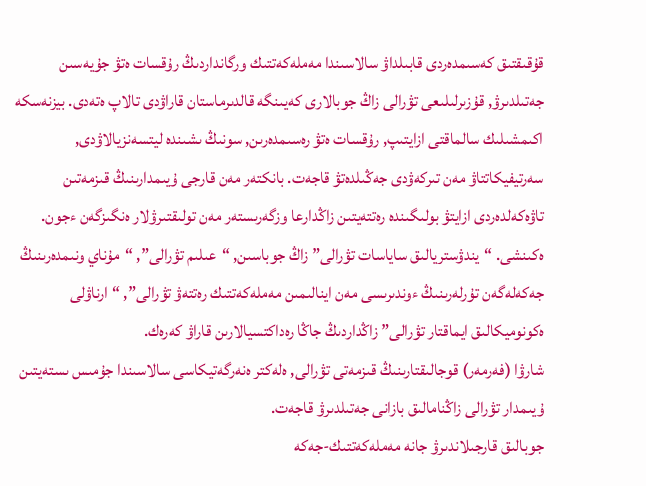قۇقىقتىق كەسىمدەردى قابىلداۋ سالاسىندا مەملەكەتتىك ورگانداردىڭ رۇقسات ەتۋ جۇيەسىن جەتىلدىرۋ, قۇزىرلىلىعى تۋرالى زاڭ جوبالارى كەيىنگە قالدىرماستان قاراۋدى تالاپ ەتەدى. بيزنەسكە اكىمشىلىك سالماقتى ازايتىپ, رۇقسات ەتۋ رەسىمدەرىن, سونىڭ ىشىندە ليتسەنزيالاۋدى, سەرتيفيكاتتاۋ مەن تىركەۋدى جەڭىلدەتۋ قاجەت. بانكتەر مەن قارجى ۇيىمدارىنىڭ قىزمەتىن تاۋەكەلدەردى ازايتۋ بولىگىندە رەتتەيتىن زاڭدارعا وزگەرىستەر مەن تولىقتىرۋلار ەنگىزگەن ءجون.
ەكىنشى. “يندۋستريالىق ساياسات تۋرالى” زاڭ جوباسىن, “عىلىم تۋرالى”, “مۇناي ونىمدەرىنىڭ جەكەلەگەن تۇرلەرىنىڭ ءوندىرىسى مەن اينالىمىن مەملەكەتتىك رەتتەۋ تۋرالى”, “ارناۋلى ەكونوميكالىق ايماقتار تۋرالى” زاڭداردىڭ جاڭا رەداكتسيالارىن قاراۋ كەرەك.
شارۋا (فەرمەر) قوجالىقتارىنىڭ قىزمەتى تۋرالى, ەلەكتر ەنەرگەتيكاسى سالاسىندا جۇمىس ىستەيتىن ۇيىمدار تۋرالى زاڭنامالىق بازانى جەتىلدىرۋ قاجەت.
جوبالىق قارجىلاندىرۋ جانە مەملەكەتتىك-جەكە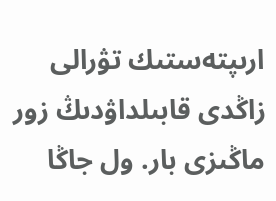ارىپتەستىك تۋرالى زاڭدى قابىلداۋدىڭ زور ماڭىزى بار. ول جاڭا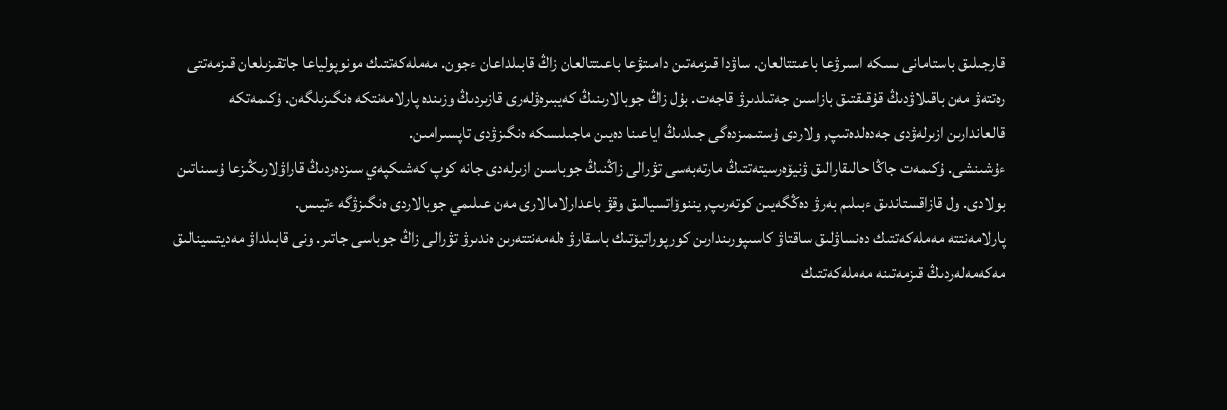قارجىلىق باستامانى ىسكە اسىرۋعا باعىتتالعان. ساۋدا قىزمەتىن دامىتۋعا باعىتتالعان زاڭ قابىلداعان ءجون. مەملەكەتتىك مونوپولياعا جاتقىزىلعان قىزمەتتى رەتتەۋ مەن باقىلاۋدىڭ قۇقىقتىق بازاسىن جەتىلدىرۋ قاجەت. بۇل زاڭ جوبالارىنىڭ كەيبىرەۋلەرى قازىردىڭ وزىندە پارلامەنتكە ەنگىزىلگەن. ۇكىمەتكە قالعاندارىن ازىرلەۋدى جەدەلدەتىپ, ولاردى ۇستىمىزدەگى جىلدىڭ اياعىنا دەيىن ماجىلىسكە ەنگىزۋدى تاپسىرامىن.
ءۇشىنشى. ۇكىمەت جاڭا حالىقارالىق ۋنيۆەرسيتەتتىڭ مارتەبەسى تۋرالى زاڭنىڭ جوباسىن ازىرلەدى جانە كوپ كەشىكپەي سىزدەردىڭ قاراۋلارىڭىزعا ۇسىناتىن بولادى. ول قازاقستاندىق ءبىلىم بەرۋ دەڭگەيىن كوتەرىپ, يننوۆاتسيالىق وقۋ باعدارلامالارى مەن عىلىمي جوبالاردى ەنگىزۋگە ءتيىس.
پارلامەنتتە مەملەكەتتىك دەنساۋلىق ساقتاۋ كاسىپورىندارىن كورپوراتيۆتىك باسقارۋ ەلەمەنتتەرىن ەندىرۋ تۋرالى زاڭ جوباسى جاتىر. ونى قابىلداۋ مەديتسينالىق مەكەمەلەردىڭ قىزمەتىنە مەملەكەتتىك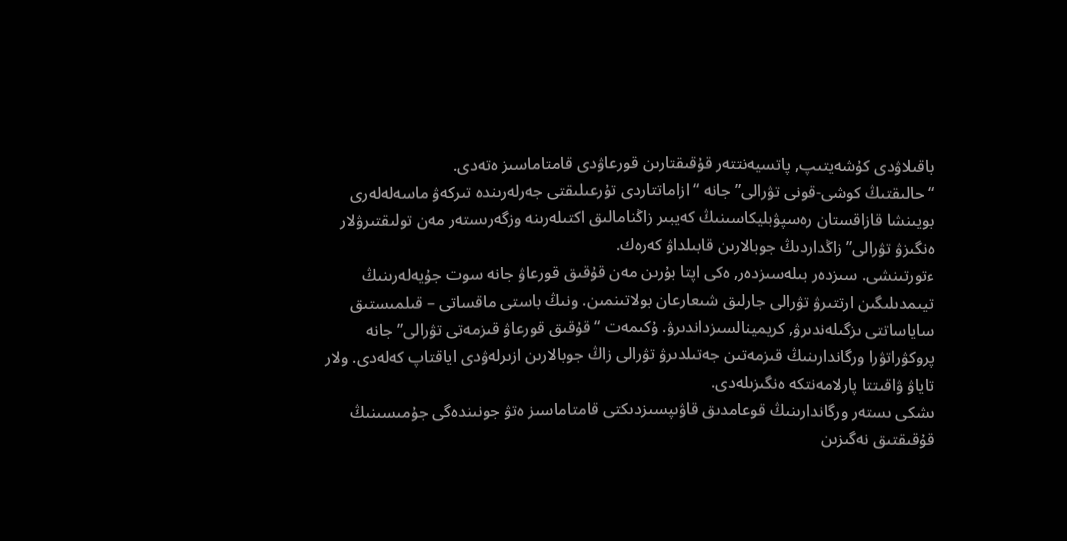باقىلاۋدى كۇشەيتىپ, پاتسيەنتتەر قۇقىقتارىن قورعاۋدى قامتاماسىز ەتەدى.
“حالىقتىڭ كوشى-قونى تۋرالى” جانە “ازاماتتاردى تۇرعىلىقتى جەرلەرىندە تىركەۋ ماسەلەلەرى بويىنشا قازاقستان رەسپۋبليكاسىنىڭ كەيبىر زاڭنامالىق اكتىلەرىنە وزگەرىستەر مەن تولىقتىرۋلار ەنگىزۋ تۋرالى” زاڭداردىڭ جوبالارىن قابىلداۋ كەرەك.
ءتورتىنشى. سىزدەر بىلەسىزدەر, ەكى اپتا بۇرىن مەن قۇقىق قورعاۋ جانە سوت جۇيەلەرىنىڭ تيىمدىلىگىن ارتتىرۋ تۋرالى جارلىق شىعارعان بولاتىنمىن. ونىڭ باستى ماقساتى – قىلمىستىق ساياساتتى ىزگىلەندىرۋ, كريمينالسىزداندىرۋ. ۇكىمەت “قۇقىق قورعاۋ قىزمەتى تۋرالى” جانە پروكۋراتۋرا ورگاندارىنىڭ قىزمەتىن جەتىلدىرۋ تۋرالى زاڭ جوبالارىن ازىرلەۋدى اياقتاپ كەلەدى. ولار تاياۋ ۋاقىتتا پارلامەنتكە ەنگىزىلەدى.
ىشكى ىستەر ورگاندارىنىڭ قوعامدىق قاۋىپسىزدىكتى قامتاماسىز ەتۋ جونىندەگى جۇمىسىنىڭ قۇقىقتىق نەگىزىن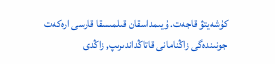كۇشەيتۋ قاجەت. ۇيىمداسقان قىلمىسقا قارسى ارەكەت جونىندەگى زاڭنامانى قاتاڭداندىرىپ, زاڭدى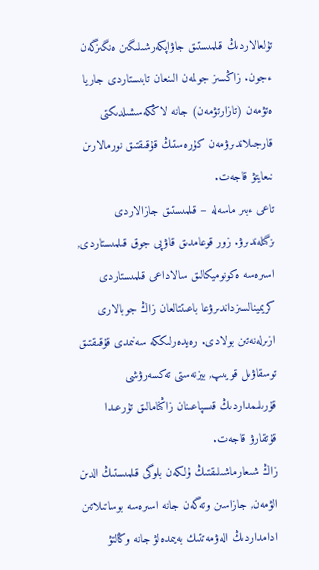تۇلعالاردىڭ قىلمىستىق جاۋاپكەرشىلىگىن ەنگىزگەن ءجون. زاڭسىز جولمەن الىنعان تابىستاردى جاريا ەتۋمەن (تازارتۋمەن) جانە لاڭكەسشىلدىكتى قارجىلاندىرۋمەن كۇرەستىڭ قۇقىقتىق نورمالارىن نىعايتۋ قاجەت.
تاعى ءبىر ماسەلە – قىلمىستىق جازالاردى ىزگىلەندىرۋ. زور قوعامدىق قاۋپى جوق قىلمىستاردى, اسىرەسە ەكونوميكالىق سالاداعى قىلمىستاردى كريمينالسىزداندىرۋعا باعىتتالعان زاڭ جوبالارى ازىرلەنەتىن بولادى. رەيدەرلىككە سەنىمدى قۇقىقتىق توسقاۋىل قويىپ, بيزنەستى تەكسەرۋشى قۇرىلىمداردىڭ قىسپاعىنان زاڭنامالىق تۇرعىدا قۇتقارۋ قاجەت.
زاڭ شىعارماشىلىقتىڭ ۇلكەن بلوگى قىلمىستىڭ الدىن الۋمەن, جازاسىن وتەگەن جانە اسىرەسە بوساتىلاتىن ادامداردىڭ الەۋمەتتىك بەيىمدەلۋ جانە وڭالتۋ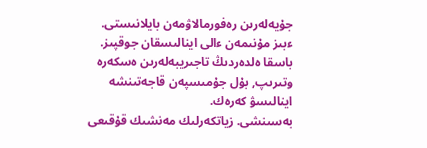جۇيەلەرىن رەفورمالاۋمەن بايلانىستى. ءبىز مۇنىمەن ءالى اينالىسقان جوقپىز. باسقا ەلدەردىڭ تاجىريبەلەرىن ەسكەرە وتىرىپ, بۇل جۇمىسپەن قاجەتىنشە اينالىسۋ كەرەك.
بەسىنشى. زياتكەرلىك مەنشىك قۇقىعى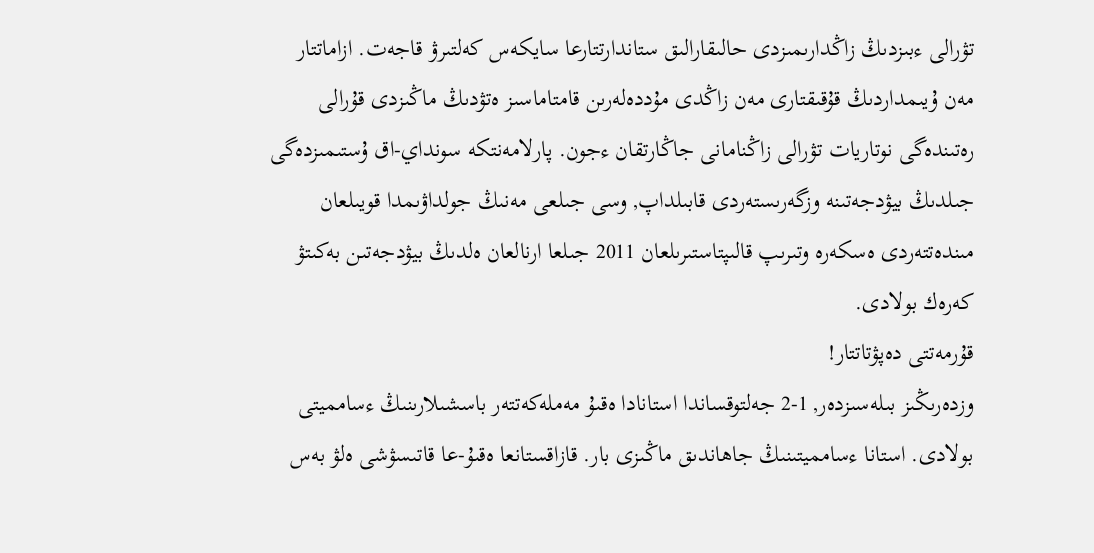تۋرالى ءبىزدىڭ زاڭدارىمىزدى حالىقارالىق ستاندارتتارعا سايكەس كەلتىرۋ قاجەت. ازاماتتار مەن ۇيىمداردىڭ قۇقىقتارى مەن زاڭدى مۇددەلەرىن قامتاماسىز ەتۋدىڭ ماڭىزدى قۇرالى رەتىندەگى نوتاريات تۋرالى زاڭنامانى جاڭارتقان ءجون. پارلامەنتكە سونداي-اق ۇستىمىزدەگى جىلدىڭ بيۋدجەتىنە وزگەرىستەردى قابىلداپ, وسى جىلعى مەنىڭ جولداۋىمدا قويىلعان مىندەتتەردى ەسكەرە وتىرىپ قالىپتاستىرىلعان 2011 جىلعا ارنالعان ەلدىڭ بيۋدجەتىن بەكىتۋ كەرەك بولادى.
قۇرمەتتى دەپۋتاتتار!
وزدەرىڭىز بىلەسىزدەر, 1-2 جەلتوقساندا استانادا ەقىۇ مەملەكەتتەر باسشىلارىنىڭ ءسامميتى بولادى. استانا ءسامميتىنىڭ جاھاندىق ماڭىزى بار. قازاقستانعا ەقىۇ-عا قاتىسۋشى ەلۋ بەس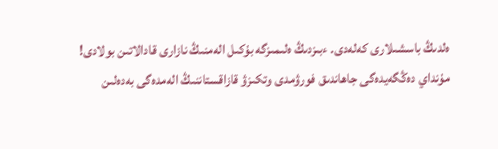ەلدىڭ باسشىلارى كەلەدى. ءبىزدىڭ ەلىمىزگە بۇكىل الەمنىڭ نازارى قادالاتىن بولادى!
مۇنداي دەڭگەيدەگى جاھاندىق فورۋمدى وتكىزۋ قازاقستاننىڭ الەمدەگى بەدەلىن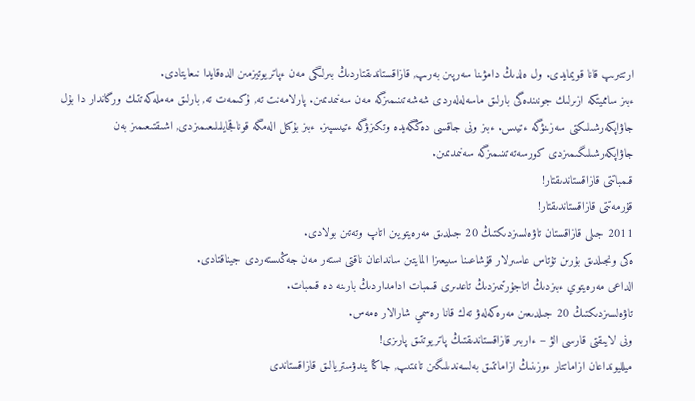ارتتىرىپ قانا قويمايدى. ول ەلدىڭ دامۋىنا سەرپىن بەرىپ, قازاقستاندىقتاردىڭ بىرلىگى مەن ءپاتريوتيزمىن الدەقايدا نىعايتادى.
ءبىز سامميتكە ازىرلىك جونىندەگى بارلىق ماسەلەلەردى شەشەتىنىمىزگە مەن سەنىمدىمىن. پارلامەنت تە, ۇكىمەت تە, بارلىق مەملەكەتتىك ورگاندار دا بۇل جاۋاپكەرشىلىكتى سەزىنۋگە ءتيىس. ءبىز ونى جاقسى دەڭگەيدە وتكىزۋگە ءتيىسپىز. ءبىز بۇكىل الەمگە قوناقجايلىلىعىمىزدى, اشىقتىعىمىز بەن جاۋاپكەرشىلىگىمىزدى كورسەتەتىنىمىزگە سەنىمدىمىن.
قىمباتتى قازاقستاندىقتار!
قۇرمەتتى قازاقستاندىقتار!
2011 جىلى قازاقستان تاۋەلسىزدىكتىڭ 20 جىلدىق مەرەيتويىن اتاپ وتەتىن بولادى.
ەكى ونجىلدىق بۇرىن تۇتاس عاسىرلار قۇشاعىنا سىيعىزا المايتىن سانداعان ناقتى ىستەر مەن جەڭىستەردى جيناقتادى.
الداعى مەرەيتوي ءبىزدىڭ اتاجۇرتىمىزدىڭ تاعدىرى قىمبات ادامداردىڭ بارىنە دە قىمبات.
تاۋەلسىزدىكتىڭ 20 جىلدىعىن مەرەكەلەۋ تەك قانا رەسمي شارالار ەمەس.
ونى لايىقتى قارسى الۋ – ءاربىر قازاقستاندىقتىڭ پاتريوتتىق پارىزى!
ميلليونداعان ازاماتتار ءوزىنىڭ ازاماتتىق بەلسەندىلىگىن تانىتىپ, جاڭا يندۋستريالىق قازاقستاندى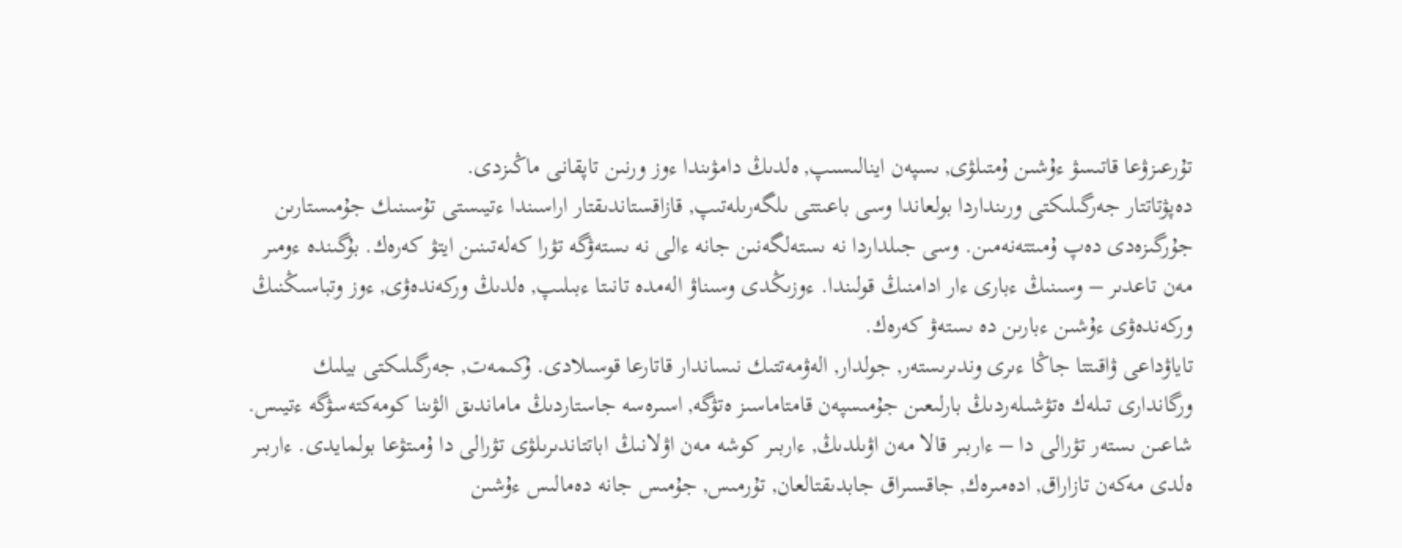تۇرعىزۋعا قاتىسۋ ءۇشىن ۇمتىلۋى, ىسپەن اينالىسىپ, ەلدىڭ دامۋىندا ءوز ورنىن تاپقانى ماڭىزدى.
دەپۋتاتتار جەرگىلىكتى ورىنداردا بولعاندا وسى باعىتتى ىلگەرىلەتىپ, قازاقستاندىقتار اراسىندا ءتيىستى تۇسىنىك جۇمىستارىن جۇرگىزەدى دەپ ۇمىتتەنەمىن. وسى جىلداردا نە ىستەلگەنىن جانە ءالى نە ىستەۋگە تۋرا كەلەتىنىن ايتۋ كەرەك. بۇگىندە ءومىر مەن تاعدىر – وسىنىڭ ءبارى ءار ادامنىڭ قولىندا. ءوزىڭدى وسىناۋ الەمدە تانىتا ءبىلىپ, ەلدىڭ وركەندەۋى, ءوز وتباسىڭنىڭ وركەندەۋى ءۇشىن ءبارىن دە ىستەۋ كەرەك.
تاياۋداعى ۋاقىتتا جاڭا ءىرى وندىرىستەر, جولدار, الەۋمەتتىك نىساندار قاتارعا قوسىلادى. ۇكىمەت, جەرگىلىكتى بيلىك ورگاندارى تىلەك ەتۋشىلەردىڭ بارلىعىن جۇمىسپەن قامتاماسىز ەتۋگە, اسىرەسە جاستاردىڭ ماماندىق الۋىنا كومەكتەسۋگە ءتيىس.
شاعىن ىستەر تۋرالى دا – ءاربىر قالا مەن اۋىلدىڭ, ءاربىر كوشە مەن اۋلانىڭ اباتتاندىرىلۋى تۋرالى دا ۇمىتۋعا بولمايدى. ءاربىر ەلدى مەكەن تازاراق, ادەمىرەك, جاقسىراق جابدىقتالعان, تۇرمىس, جۇمىس جانە دەمالىس ءۇشىن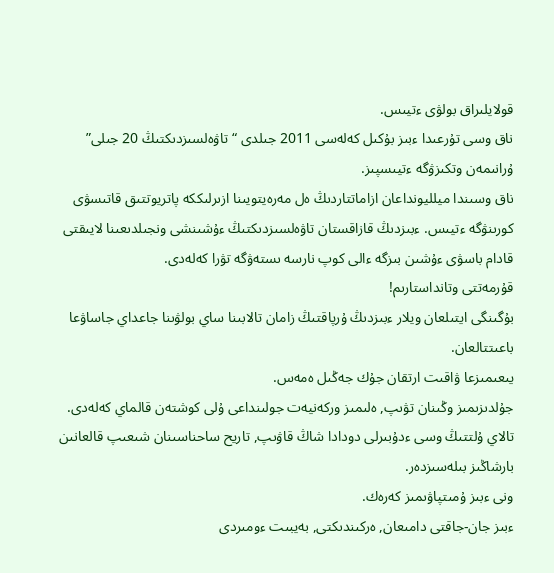قولايلىراق بولۋى ءتيىس.
ناق وسى تۇرعىدا ءبىز بۇكىل كەلەسى 2011 جىلدى “تاۋەلسىزدىكتىڭ 20 جىلى” ۇرانىمەن وتكىزۋگە ءتيىسپىز.
ناق وسىندا ميلليونداعان ازاماتتاردىڭ ەل مەرەيتويىنا ازىرلىككە پاتريوتتىق قاتىسۋى كورىنۋگە ءتيىس. ءبىزدىڭ قازاقستان تاۋەلسىزدىكتىڭ ءۇشىنشى ونجىلدىعىنا لايىقتى قادام باسۋى ءۇشىن بىزگە ءالى كوپ نارسە ىستەۋگە تۋرا كەلەدى.
قۇرمەتتى وتانداستارىم!
بۇگىنگى ايتىلعان ويلار ءبىزدىڭ ۇرپاقتىڭ زامان تالابىنا ساي بولۋىنا جاعداي جاساۋعا باعىتتالعان.
يىعىمىزعا ۋاقىت ارتقان جۇك جەڭىل ەمەس.
جۇلدىزىمىز وڭىنان تۋىپ, ەلىمىز وركەنيەت جولىنداعى ۇلى كوشتەن قالماي كەلەدى.
تالاي ۇلتتىڭ وسى ءدۇبىرلى دودادا شاڭ قاۋىپ, تاريح ساحناسىنان شىعىپ قالعانىن بارشاڭىز بىلەسىزدەر.
ونى ءبىز ۇمىتپاۋىمىز كەرەك.
ءبىز جان-جاقتى دامىعان, ەركىندىكتى, بەيبىت ءومىردى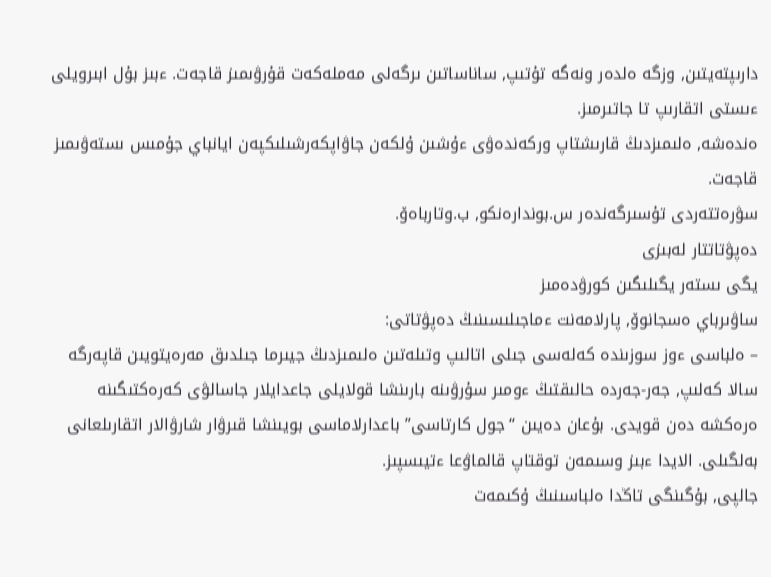دارىپتەيتىن, وزگە ەلدەر ونەگە تۇتىپ, ساناساتىن ىرگەلى مەملەكەت قۇرۋىمىز قاجەت. ءبىز بۇل ابىرويلى ءىستى اتقارىپ تا جاتىرمىز.
ەندەشە, ەلىمىزدىڭ قارىشتاپ وركەندەۋى ءۇشىن ۇلكەن جاۋاپكەرشىلىكپەن ايانباي جۇمىس ىستەۋىمىز قاجەت.
سۋرەتتەردى تۇسىرگەندەر س.بوندارەنكو, ب.وتارباەۆ.
دەپۋتاتتار لەبىزى
يگى ىستەر يگىلىگىن كورۋدەمىز
ساۋىرباي ەسجانوۆ, پارلامەنت ءماجىلىسىنىڭ دەپۋتاتى:
– ەلباسى ءوز سوزىندە كەلەسى جىلى اتالىپ وتىلەتىن ەلىمىزدىڭ جيىرما جىلدىق مەرەيتويىن قاپەرگە سالا كەلىپ, جەر-جەردە حالىقتىڭ ءومىر سۇرۋىنە بارىنشا قولايلى جاعدايلار جاسالۋى كەرەكتىگىنە ەرەكشە دەن قويدى. بۇعان دەيىن “جول كارتاسى” باعدارلاماسى بويىنشا قىرۋار شارۋالار اتقارىلعانى بەلگىلى. الايدا ءبىز وسىمەن توقتاپ قالماۋعا ءتيىسپىز.
جالپى, بۇگىنگى تاڭدا ەلباسىنىڭ ۇكىمەت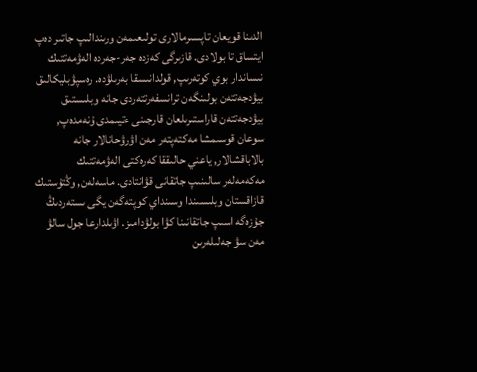الدىنا قويعان تاپسىرمالارى تولىعىمەن ورىندالىپ جاتىر دەپ ايتساق تا بولادى. قازىرگى كەزدە جەر-جەردە الەۋمەتتىك نىساندار بوي كوتەرىپ, قولدانىسقا بەرىلۋدە. رەسپۋبليكالىق بيۋدجەتتەن بولىنگەن ترانسفەرتتەردى جانە وبلىستىق بيۋدجەتتەن قاراستىرىلعان قارجىنى ءتيىمدى ۇنەمدەپ, سوعان قوسىمشا مەكتەپتەر مەن اۋرۋحانالار جانە بالاباقشالار, ياعني حالىققا كەرەكتى الەۋمەتتىك مەكەمەلەر سالىنىپ جاتقانى قۋانتادى. ماسەلەن, وڭتۇستىك قازاقستان وبلىسىندا وسىنداي كوپتەگەن يگى ىستەردىڭ جۇزەگە اسىپ جاتقانىنا كۋا بولۋدامىز. اۋىلدارعا جول سالۋ مەن سۋ جەلىلەرىن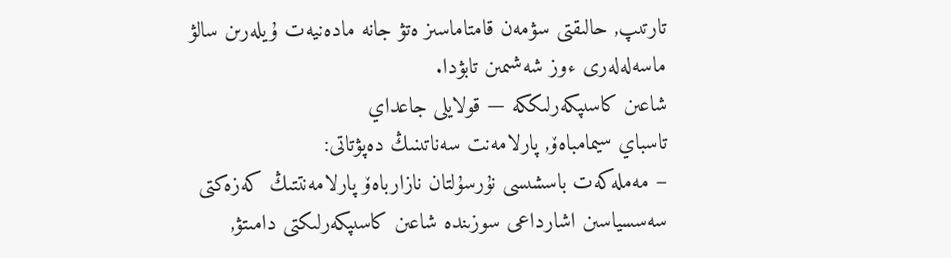تارتىپ, حالىقتى سۋمەن قامتاماسىز ەتۋ جانە مادەنيەت ۇيلەرىن سالۋ ماسەلەلەرى ءوز شەشىمىن تابۋدا.
شاعىن كاسىپكەرلىككە — قولايلى جاعداي
تاسباي سيمامباەۆ, پارلامەنت سەناتىنىڭ دەپۋتاتى:
– مەملەكەت باسشىسى نۇرسۇلتان نازارباەۆ پارلامەنتتىڭ كەزەكتى سەسسياسىن اشارداعى سوزىندە شاعىن كاسىپكەرلىكتى دامىتۋ,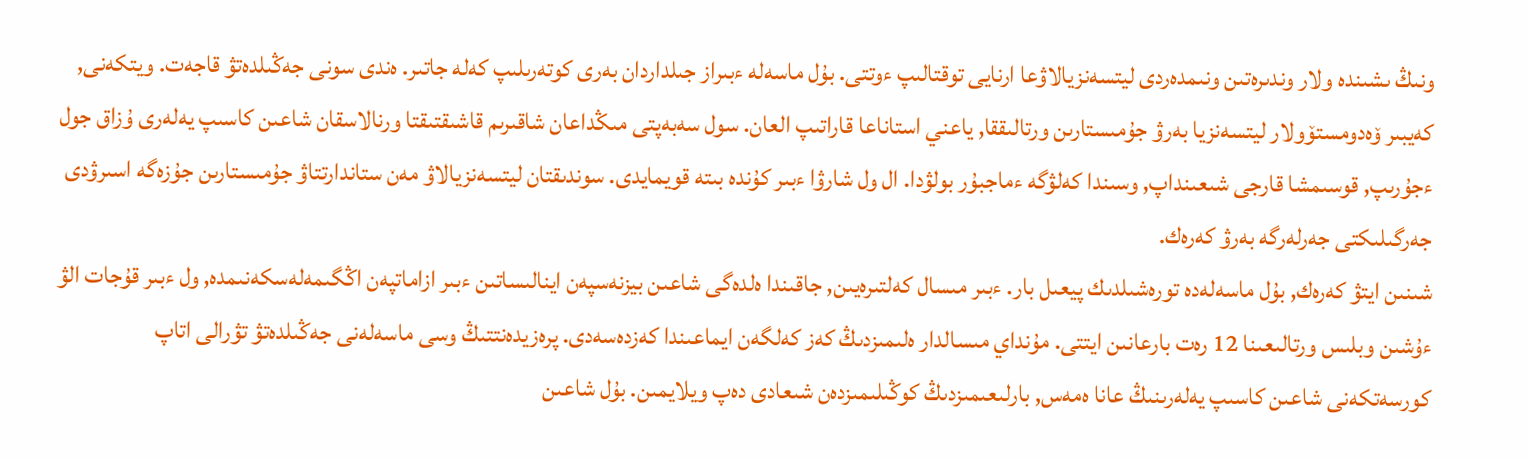ونىڭ ىشىندە ولار وندىرەتىن ونىمدەردى ليتسەنزيالاۋعا ارنايى توقتالىپ ءوتتى. بۇل ماسەلە ءبىراز جىلداردان بەرى كوتەرىلىپ كەلە جاتىر. ەندى سونى جەڭىلدەتۋ قاجەت. ويتكەنى, كەيبىر ۆەدومستۆولار ليتسەنزيا بەرۋ جۇمىستارىن ورتالىققا, ياعني استاناعا قاراتىپ العان. سول سەبەپتى مىڭداعان شاقىرىم قاشىقتىقتا ورنالاسقان شاعىن كاسىپ يەلەرى ۇزاق جول ءجۇرىپ, قوسىمشا قارجى شىعىنداپ, وسىندا كەلۋگە ءماجبۇر بولۋدا. ال ول شارۋا ءبىر كۇندە بىتە قويمايدى. سوندىقتان ليتسەنزيالاۋ مەن ستاندارتتاۋ جۇمىستارىن جۇزەگە اسىرۋدى جەرگىلىكتى جەرلەرگە بەرۋ كەرەك.
شىنىن ايتۋ كەرەك, بۇل ماسەلەدە تورەشىلدىك پيعىل بار. ءبىر مىسال كەلتىرەيىن, جاقىندا ەلدەگى شاعىن بيزنەسپەن اينالىساتىن ءبىر ازاماتپەن اڭگىمەلەسكەنىمدە, ول ءبىر قۇجات الۋ ءۇشىن وبلىس ورتالىعىنا 12 رەت بارعانىن ايتتى. مۇنداي مىسالدار ەلىمىزدىڭ كەز كەلگەن ايماعىندا كەزدەسەدى. پرەزيدەنتتىڭ وسى ماسەلەنى جەڭىلدەتۋ تۋرالى اتاپ كورسەتكەنى شاعىن كاسىپ يەلەرىنىڭ عانا ەمەس, بارلىعىمىزدىڭ كوڭىلىمىزدەن شىعادى دەپ ويلايمىن. بۇل شاعىن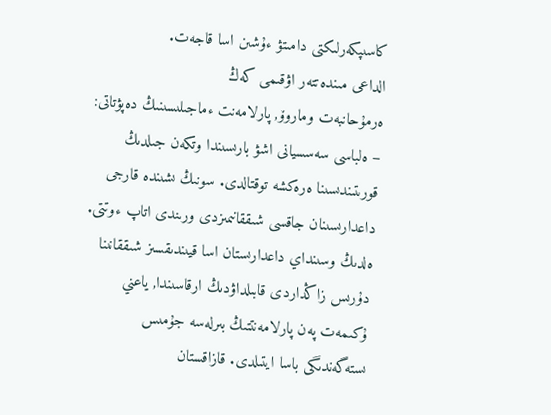كاسىپكەرلىكتى دامىتۋ ءۇشىن اسا قاجەت.
الداعى مىندەتتەر اۋقىمى كەڭ
ەرمۇحانبەت وماروۆ, پارلامەنت ءماجىلىسىنىڭ دەپۋتاتى:
– ەلباسى سەسسيانى اشۋ بارىسىندا وتكەن جىلدىڭ قورىتىندىسىنا ەرەكشە توقتالدى. سونىڭ ىشىندە قارجى داعدارىسىنان جاقسى شىققانىمىزدى ورىندى اتاپ ءوتتى. ەلدىڭ وسىنداي داعدارىستان اسا قيىندىقسىز شىققانىنا دۇرىس زاڭداردى قابىلداۋدىڭ ارقاسىندا, ياعني ۇكىمەت پەن پارلامەنتتىڭ بىرلەسە جۇمىس ىستەگەندىگى باسا ايتىلدى. قازاقستان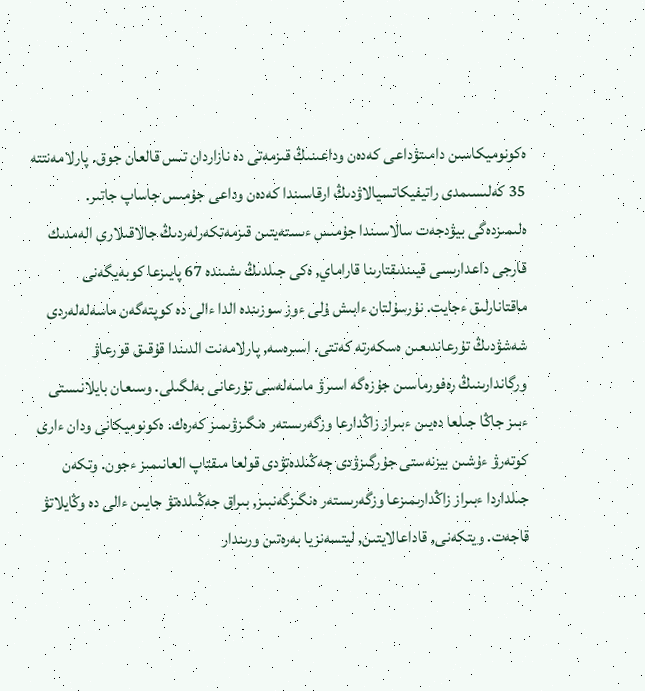ەكونوميكاسىن دامىتۋداعى كەدەن وداعىنىڭ قىزمەتى دە نازاردان تىس قالعان جوق. پارلامەنتتە 35 كەلىسىمدى راتيفيكاتسيالاۋدىڭ ارقاسىندا كەدەن وداعى جۇمىس جاساپ جاتىر.
ەلىمىزدەگى بيۋدجەت سالاسىندا جۇمىس ءىستەيتىن قىزمەتكەرلەردىڭ جالاقىلارى الەمدىك قارجى داعدارىسى قيىندىقتارىنا قاراماي, ەكى جىلدىڭ ىشىندە 67 پايىزعا كوبەيگەنى ماقتانارلىق ءجايت. نۇرسۇلتان ءابىش ۇلى ءوز سوزىندە الدا ءالى دە كوپتەگەن ماسەلەلەردى شەشۋدىڭ تۇرعاندىعىن ەسكەرتە كەتتى. اسىرەسە, پارلامەنت الدىندا قۇقىق قورعاۋ ورگاندارىنىڭ رەفورماسىن جۇزەگە اسىرۋ ماسەلەسى تۇرعانى بەلگىلى. وسىعان بايلانىستى ءبىز جاڭا جىلعا دەيىن ءبىراز زاڭدارعا وزگەرىستەر ەنگىزۋىمىز كەرەك. ەكونوميكانى ودان ءارى كوتەرۋ ءۇشىن بيزنەستى جۇرگىزۋدى جەڭىلدەتۋدى قولعا مىقتاپ العانىمىز ءجون. وتكەن جىلداردا ءبىراز زاڭدارىمىزعا وزگەرىستەر ەنگىزگەنبىز, بىراق جەڭىلدەتۋ جايىن ءالى دە وڭايلاتۋ قاجەت. ويتكەنى, قاداعالايتىن, ليتسەنزيا بەرەتىن ورىندار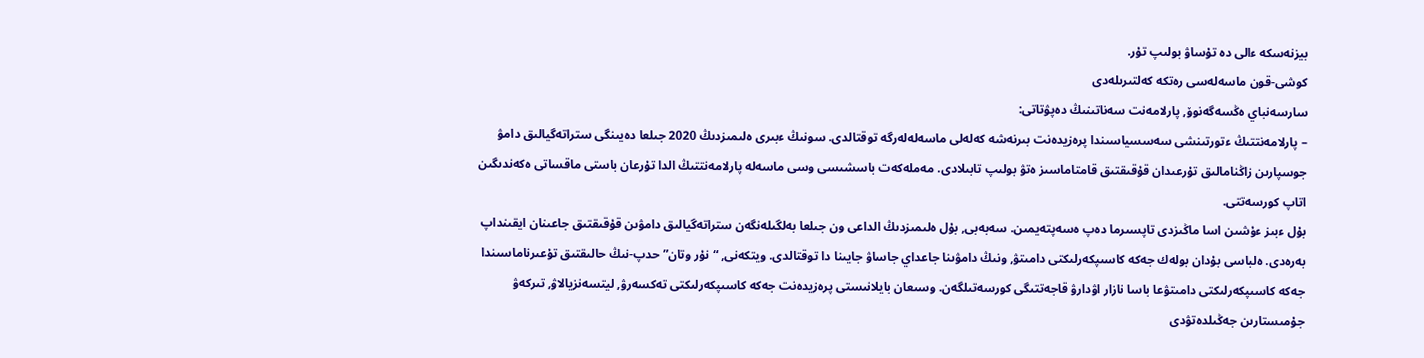بيزنەسكە ءالى دە تۇساۋ بولىپ تۇر.
كوشى-قون ماسەلەسى رەتكە كەلتىرىلەدى
سارسەنباي ەڭسەگەنوۆ, پارلامەنت سەناتىنىڭ دەپۋتاتى:
– پارلامەنتتىڭ ءتورتىنشى سەسسياسىندا پرەزيدەنت بىرنەشە كەلەلى ماسەلەلەرگە توقتالدى. سونىڭ ءبىرى ەلىمىزدىڭ 2020 جىلعا دەيىنگى ستراتەگيالىق دامۋ جوسپارىن زاڭنامالىق تۇرعىدان قۇقىقتىق قامتاماسىز ەتۋ بولىپ تابىلادى. مەملەكەت باسشىسى وسى ماسەلە پارلامەنتتىڭ الدا تۇرعان باستى ماقساتى ەكەندىگىن اتاپ كورسەتتى.
بۇل ءبىز ءۇشىن اسا ماڭىزدى تاپسىرما دەپ ەسەپتەيمىن. سەبەبى, بۇل ەلىمىزدىڭ الداعى ون جىلعا بەلگىلەنگەن ستراتەگيالىق دامۋىن قۇقىقتىق جاعىنان ايقىنداپ بەرەدى. ەلباسى بۇدان بولەك جەكە كاسىپكەرلىكتى دامىتۋ, ونىڭ دامۋىنا جاعداي جاساۋ جايىنا دا توقتالدى. ويتكەنى, “نۇر وتان” حدپ-نىڭ حالىقتىق تۇعىرناماسىندا جەكە كاسىپكەرلىكتى دامىتۋعا باسا نازار اۋدارۋ قاجەتتىگى كورسەتىلگەن. وسىعان بايلانىستى پرەزيدەنت جەكە كاسىپكەرلىكتى تەكسەرۋ, ليتسەنزيالاۋ, تىركەۋ جۇمىستارىن جەڭىلدەتۋدى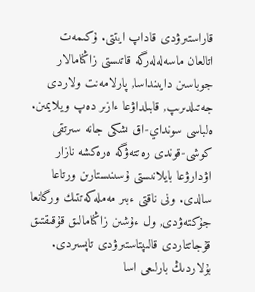قاراستىرۋدى قاداپ ايتتى. ۇكىمەت اتالعان ماسەلەلەرگە قاتىستى زاڭنامالار جوباسىن دايىنداسا, پارلامەنت ولاردى جەتىلدىرىپ, قابىلداۋعا ءازىر دەپ ويلايمىن.
ەلباسى سونداي-اق ىشكى جانە سىرتقى كوشى-قوندى رەتتەۋگە ەرەكشە نازار اۋدارۋعا بايلانىستى ۇسىنىستارىن ورتاعا سالدى. ونى ناقتى ءبىر مەملەكەتتىك ورگانعا جۇكتەۋدى, ول ءۇشىن زاڭنامالىق قۇقىقتىق قۇجاتتاردى قالىپتاستىرۋدى تاپسىردى. بۇلاردىڭ بارلىعى اسا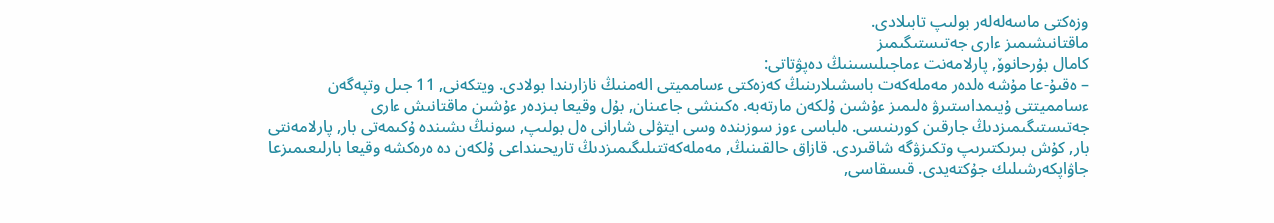وزەكتى ماسەلەلەر بولىپ تابىلادى.
ماقتانىشىمىز ءارى جەتىستىگىمىز
كامال بۇرحانوۆ, پارلامەنت ءماجىلىسىنىڭ دەپۋتاتى:
– ەقىۇ-عا مۇشە ەلدەر مەملەكەت باسشىلارىنىڭ كەزەكتى ءسامميتى الەمنىڭ نازارىندا بولادى. ويتكەنى, 11 جىل وتپەگەن ءسامميتتى ۇيىمداستىرۋ ەلىمىز ءۇشىن ۇلكەن مارتەبە. ەكىنشى جاعىنان, بۇل وقيعا بىزدەر ءۇشىن ماقتانىش ءارى جەتىستىگىمىزدىڭ جارقىن كورىنىسى. ەلباسى ءوز سوزىندە وسى ايتۋلى شارانى ەل بولىپ, سونىڭ ىشىندە ۇكىمەتى بار, پارلامەنتى بار, كۇش بىرىكتىرىپ وتكىزۋگە شاقىردى. قازاق حالقىنىڭ, مەملەكەتتىلىگىمىزدىڭ تاريحىنداعى ۇلكەن دە ەرەكشە وقيعا بارلىعىمىزعا جاۋاپكەرشىلىك جۇكتەيدى. قىسقاسى,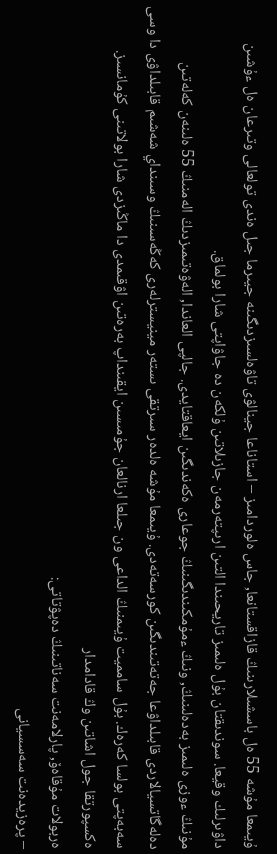ۇيىمعا مۇشە 55 ەل باسشىلارىنىڭ قازاقستانعا, جاس ەلوردامىز – استاناعا جينالۋى تاۋەلسىزدىگىنە جيىرما جىل ەندى تولعالى وتىرعان ەل ءۇشىن داۋىرلىك وقيعا. سوندىقتان بۇل ەلىمىز تاريحىندا التىن ارىپتەرمەن جازىلاتىن ۇلكەن دە جاۋاپتى شارا بولماق.
مۇنىڭ ءوزى ەلىمىز بەدەلىنىڭ, ونىڭ ءمۇمكىندىگىنىڭ جوعارى ەكەندىگىن ايعاقتايدى. جالپى العاندا, الەۋەتىمىزدىڭ الەمنىڭ 55 ەلىنەن كەلەتىن دەلەگاتسيالاردى قابىلداۋعا جەتەتىندىگىن كورسەتەدى. ۇيىمعا مۇشە ەلدەر سىرتقى ىستەر مينيسترلەرى كەڭەسىنىڭ وسىنداي شەشىم قابىلداۋى دا وسى سەبەپتى بولسا كەرەك. بۇل سامميت ۇيىمنىڭ الداعى ون جىلعا ارنالعان جۇمىسىن ايقىنداپ بەرەتىن اۋقىمدى دا ماڭىزدى شارا بولاتىنى كۇمانسىز.
ەكسپورتقا جول اشاتىن وڭ قادامدار
ەربولات مۇقاەۆ, پارلامەنت سەناتىنىڭ دەپۋتاتى:
– پرەزيدەنت سەسسيانى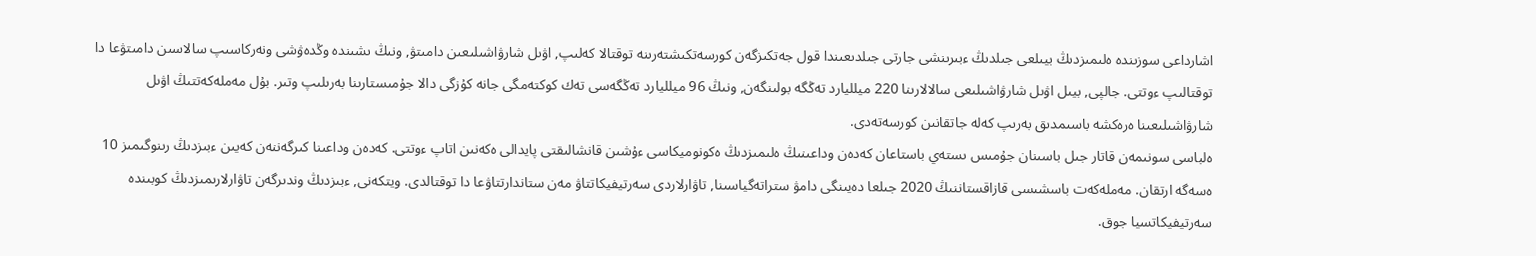اشارداعى سوزىندە ەلىمىزدىڭ بيىلعى جىلدىڭ ءبىرىنشى جارتى جىلدىعىندا قول جەتكىزگەن كورسەتكىشتەرىنە توقتالا كەلىپ, اۋىل شارۋاشىلىعىن دامىتۋ, ونىڭ ىشىندە وڭدەۋشى ونەركاسىپ سالاسىن دامىتۋعا دا توقتالىپ ءوتتى. جالپى, بيىل اۋىل شارۋاشىلىعى سالالارىنا 220 ميلليارد تەڭگە بولىنگەن, ونىڭ 96 ميلليارد تەڭگەسى تەك كوكتەمگى جانە كۇزگى دالا جۇمىستارىنا بەرىلىپ وتىر. بۇل مەملەكەتتىڭ اۋىل شارۋاشىلىعىنا ەرەكشە باسىمدىق بەرىپ كەلە جاتقانىن كورسەتەدى.
ەلباسى سونىمەن قاتار جىل باسىنان جۇمىس ىستەي باستاعان كەدەن وداعىنىڭ ەلىمىزدىڭ ەكونوميكاسى ءۇشىن قانشالىقتى پايدالى ەكەنىن اتاپ ءوتتى. كەدەن وداعىنا كىرگەننەن كەيىن ءبىزدىڭ رىنوگىمىز 10 ەسەگە ارتقان. مەملەكەت باسشىسى قازاقستاننىڭ 2020 جىلعا دەيىنگى دامۋ ستراتەگياسىنا, تاۋارلاردى سەرتيفيكاتتاۋ مەن ستاندارتتاۋعا دا توقتالدى. ويتكەنى, ءبىزدىڭ وندىرگەن تاۋارلارىمىزدىڭ كوبىندە سەرتيفيكاتسيا جوق.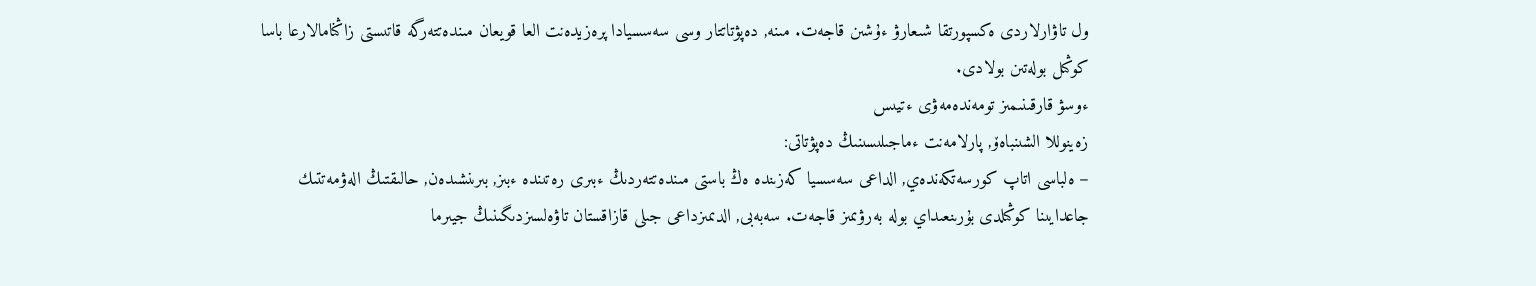ول تاۋارلاردى ەكسپورتقا شىعارۋ ءۇشىن قاجەت. مىنە, دەپۋتاتتار وسى سەسسيادا پرەزيدەنت العا قويعان مىندەتتەرگە قاتىستى زاڭنامالارعا باسا كوڭىل بولەتىن بولادى.
ءوسۋ قارقىنىمىز تومەندەمەۋى ءتيىس
زەينوللا الشىنباەۆ, پارلامەنت ءماجىلىسىنىڭ دەپۋتاتى:
– ەلباسى اتاپ كورسەتكەندەي, الداعى سەسسيا كەزىندە ەڭ باستى مىندەتتەردىڭ ءبىرى رەتىندە ءبىز, بىرىنشىدەن, حالىقتىڭ الەۋمەتتىك جاعدايىنا كوڭىلدى بۇرىنعىداي بولە بەرۋىمىز قاجەت. سەبەبى, الدىمىزداعى جىلى قازاقستان تاۋەلسىزدىگىنىڭ جيىرما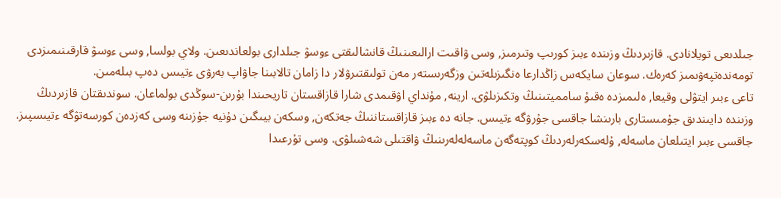جىلدىعى تويلانادى. قازىردىڭ وزىندە ءبىز كورىپ وتىرمىز, وسى ۋاقىت ارالىعىنىڭ قانشالىقتى ءوسۋ جىلدارى بولعاندىعىن. ولاي بولسا, وسى ءوسۋ قارقىنىمىزدى تومەندەتپەۋىمىز كەرەك. سوعان سايكەس زاڭدارعا ەنگىزىلەتىن وزگەرىستەر مەن تولىقتىرۋلار دا زامان تالابىنا جاۋاپ بەرۋى ءتيىس دەپ بىلەمىن.
تاعى ءبىر ايتۋلى وقيعا, ەلىمىزدە ەقىۇ سامميتىنىڭ وتكىزىلۋى. ارينە, مۇنداي اۋقىمدى شارا قازاقستان تاريحىندا بۇرىن-سوڭدى بولماعان. سوندىقتان قازىردىڭ وزىندە دايىندىق جۇمىستارى بارىنشا جاقسى جۇرۋگە ءتيىس. جانە دە ءبىز قازاقستاننىڭ جەتكەن, وسكەن بيىگىن دۇنيە جۇزىنە وسى كەزدەن كورسەتۋگە ءتيىسپىز.
جاقسى ءبىر ايتىلعان ماسەلە, ۇلەسكەرلەردىڭ كوپتەگەن ماسەلەلەرىنىڭ ۋاقتىلى شەشىلۋى. وسى تۇرعىدا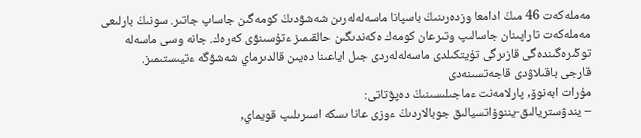مەملەكەت 46 مىڭ ادامعا وزدەرىنىڭ باسپانا ماسەلەلەرىن شەشۋدىڭ كومەگىن جاساپ جاتىر. سونىڭ بارلىعى مەملەكەت تاراپىنان جاسالىپ وتىرعان كومەك ەكەندىگىن حالقىمىز ءتۇسىنۋى كەرەك. جانە وسى ماسەلە توڭىرەگىندەگى قازىرگى تۇيتكىلدى ماسەلەلەردى جىل اياعىنا دەيىن قالدىرماي شەشۋگە ءتيىستىمىز.
قارجى باقىلاۋدى قاجەتسىنەدى
مۇرات ابەنوۆ, پارلامەنت ءماجىلىسىنىڭ دەپۋتاتى:
– يندۋستريالىق-يننوۆاتسيالىق جوبالاردىڭ ءوزى عانا ىسكە اسىرىلىپ قويماي,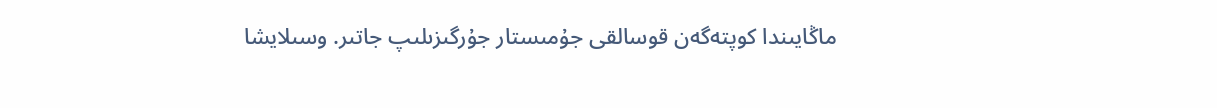ماڭايىندا كوپتەگەن قوسالقى جۇمىستار جۇرگىزىلىپ جاتىر. وسىلايشا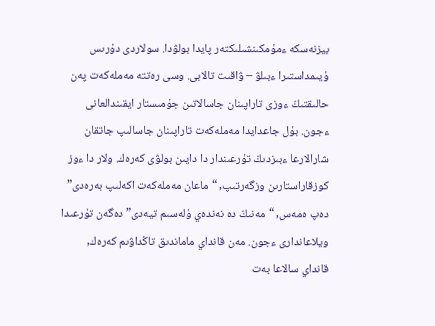بيزنەسكە ءمۇمكىنشىلىكتەر پايدا بولۋدا. سولاردى دۇرىس ۇيىمداستىرا ءبىلۋ – ۋاقىت تالابى. وسى رەتتە مەملەكەت پەن حالىقتىڭ ءوزى تاراپىنان جاسالاتىن جۇمىستار ايقىندالعانى ءجون. بۇل جاعدايدا مەملەكەت تاراپىنان جاسالىپ جاتقان شارالارعا ءبىزدىڭ تۇرعىندار دا دايىن بولۋى كەرەك. ولار دا ءوز كوزقاراستارىن وزگەرتىپ, “ماعان مەملەكەت اكەلىپ بەرەدى” دەپ ەمەس, “مەنىڭ دە نەندەي ۇلەسىم تيەدى” دەگەن تۇرعىدا ويلاعاندارى ءجون. مەن قانداي ماماندىق تاڭداۋىم كەرەك, قانداي سالاعا بەت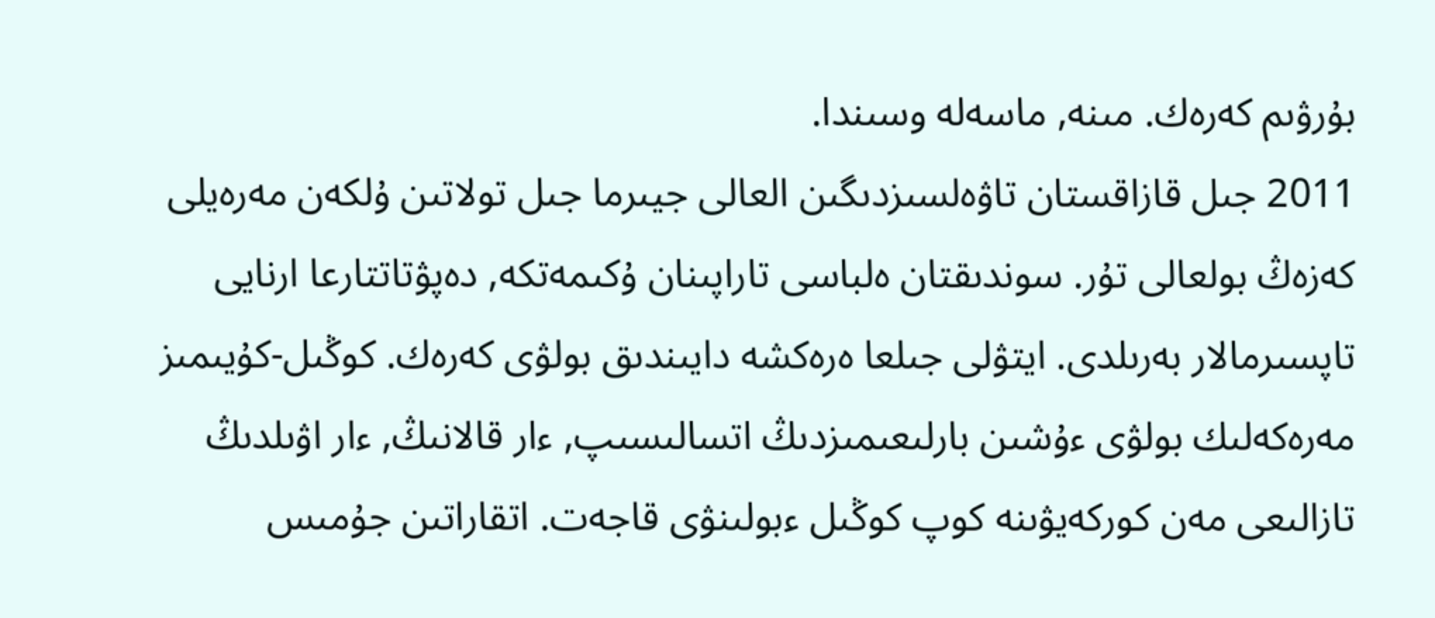بۇرۋىم كەرەك. مىنە, ماسەلە وسىندا.
2011 جىل قازاقستان تاۋەلسىزدىگىن العالى جيىرما جىل تولاتىن ۇلكەن مەرەيلى كەزەڭ بولعالى تۇر. سوندىقتان ەلباسى تاراپىنان ۇكىمەتكە, دەپۋتاتتارعا ارنايى تاپسىرمالار بەرىلدى. ايتۋلى جىلعا ەرەكشە دايىندىق بولۋى كەرەك. كوڭىل-كۇيىمىز مەرەكەلىك بولۋى ءۇشىن بارلىعىمىزدىڭ اتسالىسىپ, ءار قالانىڭ, ءار اۋىلدىڭ تازالىعى مەن كوركەيۋىنە كوپ كوڭىل ءبولىنۋى قاجەت. اتقاراتىن جۇمىس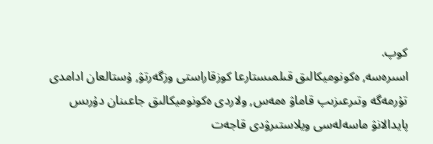كوپ.
اسىرەسە, ەكونوميكالىق قىلمىستارعا كوزقاراستى وزگەرتۋ, ۇستالعان ادامدى تۇرمەگە وتىرعىزىپ قاماۋ ەمەس, ولاردى ەكونوميكالىق جاعىنان دۇرىس پايدالانۋ ماسەلەسى ويلاستىرۋدى قاجەت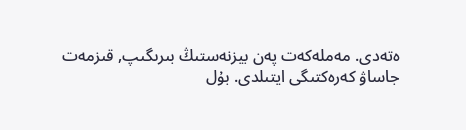ەتەدى. مەملەكەت پەن بيزنەستىڭ بىرىگىپ, قىزمەت جاساۋ كەرەكتىگى ايتىلدى. بۇل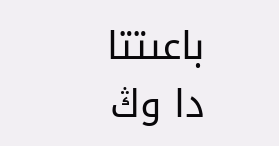باعىتتا دا وڭ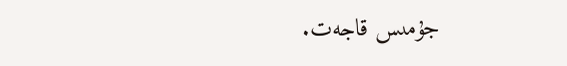جۇمىس قاجەت.